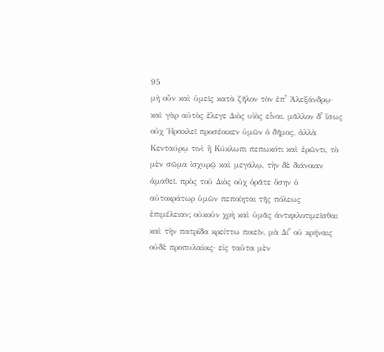95
μὴ οὖν καὶ ὑμεῖς κατὰ ζῆλον τὸν ἐπʼ Ἀλεξάνδρῳ· καὶ γὰρ αὐτὸς ἔλεγε Διὸς υἱὸς εἶναι. μᾶλλον δʼ ἴσως οὐχ Ἡρακλεῖ προσέοικεν ὑμῶν ὁ δῆμος, ἀλλὰ Κενταύρῳ τινὶ ἢ Κύκλωπι πεπωκότι καὶ ἐρῶντι, τὸ μὲν σῶμα ἰσχυρῷ καὶ μεγάλῳ, τὴν δὲ διάνοιαν ἀμαθεῖ. πρὸς τοῦ Διὸς οὐχ ὁρᾶτε ὅσην ὁ αὐτοκράτωρ ὑμῶν πεποίηται τῆς πόλεως ἐπιμέλειαν; οὐκοῦν χρὴ καὶ ὑμᾶς ἀντιφιλοτιμεῖσθαι καὶ τὴν πατρίδα κρείττω ποιεῖν, μὰ Δίʼ οὐ κρήναις οὐδὲ προπυλαίοις· εἰς ταῦτα μὲν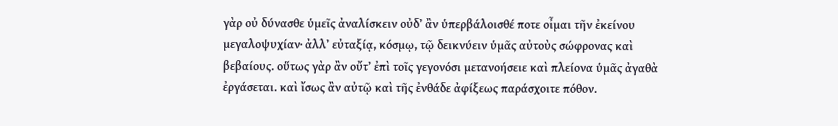γὰρ οὐ δύνασθε ὑμεῖς ἀναλίσκειν οὐδʼ ἂν ὑπερβάλοισθέ ποτε οἶμαι τῆν ἐκείνου μεγαλοψυχίαν· ἀλλʼ εὐταξίᾳ, κόσμῳ, τῷ δεικνύειν ὑμᾶς αὐτοὺς σώφρονας καὶ βεβαίους. οὕτως γὰρ ἂν οὔτʼ ἐπὶ τοῖς γεγονόσι μετανοήσειε καὶ πλείονα ὑμᾶς ἀγαθὰ ἐργάσεται. καὶ ἴσως ἂν αὐτῷ καὶ τῆς ἐνθάδε ἀφίξεως παράσχοιτε πόθον.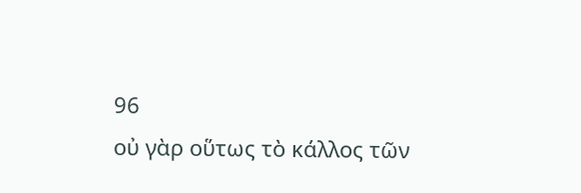96
οὐ γὰρ οὕτως τὸ κάλλος τῶν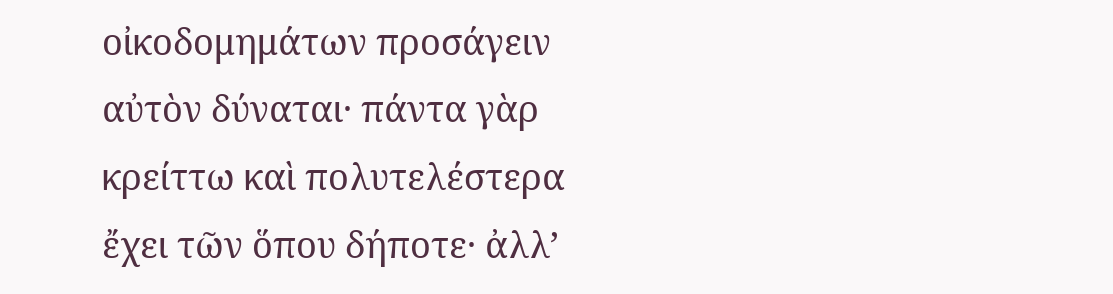οἰκοδομημάτων προσάγειν αὐτὸν δύναται· πάντα γὰρ κρείττω καὶ πολυτελέστερα ἔχει τῶν ὅπου δήποτε· ἀλλʼ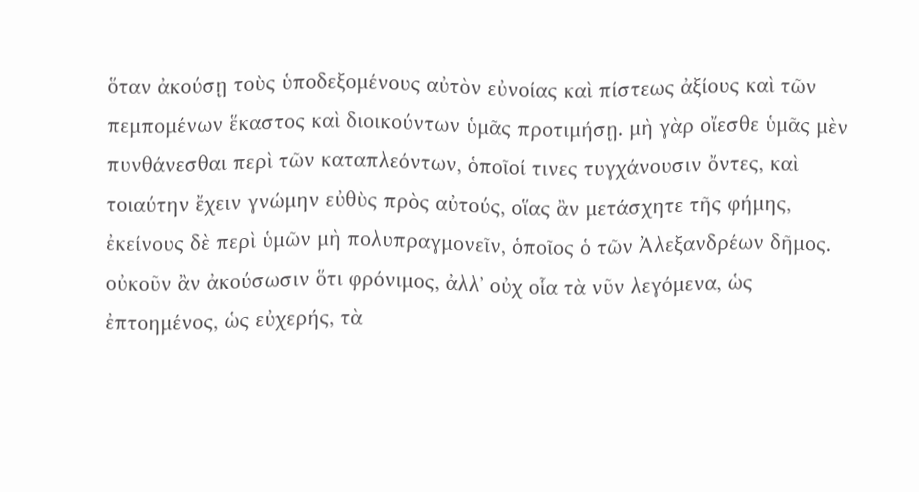ὅταν ἀκούσῃ τοὺς ὑποδεξομένους αὐτὸν εὐνοίας καὶ πίστεως ἀξίους καὶ τῶν πεμπομένων ἕκαστος καὶ διοικούντων ὑμᾶς προτιμήσῃ. μὴ γὰρ οἴεσθε ὑμᾶς μὲν πυνθάνεσθαι περὶ τῶν καταπλεόντων, ὁποῖοί τινες τυγχάνουσιν ὄντες, καὶ τοιαύτην ἔχειν γνώμην εὐθὺς πρὸς αὐτούς, οἵας ἂν μετάσχητε τῆς φήμης, ἐκείνους δὲ περὶ ὑμῶν μὴ πολυπραγμονεῖν, ὁποῖος ὁ τῶν Ἀλεξανδρέων δῆμος. οὐκοῦν ἂν ἀκούσωσιν ὅτι φρόνιμος, ἀλλʼ οὐχ οἷα τὰ νῦν λεγόμενα, ὡς ἐπτοημένος, ὡς εὐχερής, τὰ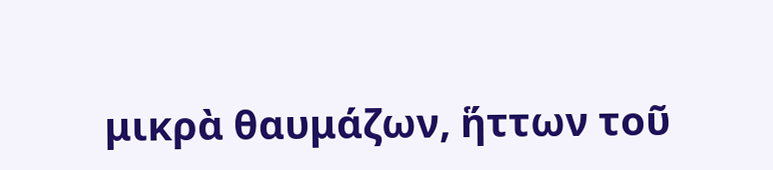μικρὰ θαυμάζων, ἥττων τοῦ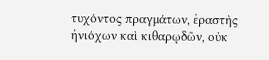τυχόντος πραγμάτων, ἐραστὴς ἡνιόχων καὶ κιθαρῳδῶν, οὐκ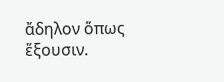ἄδηλον ὅπως ἕξουσιν.